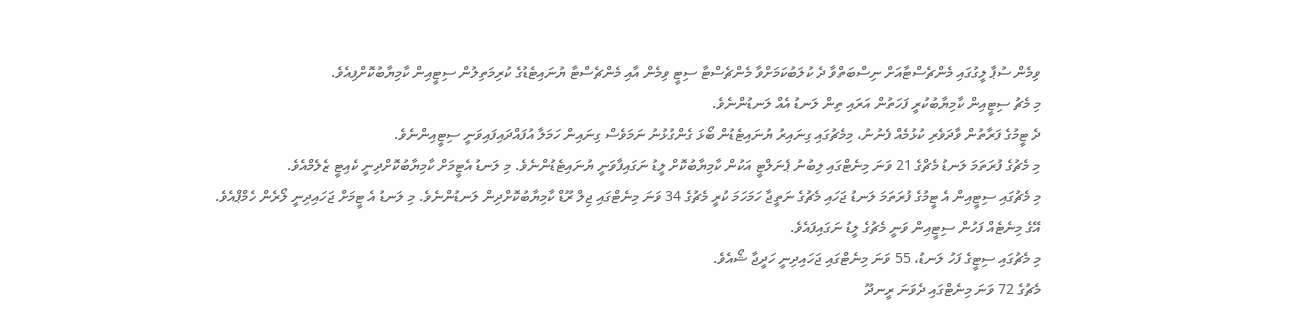ވިމެން ސުޕާ ލީގުގައި މެންޗެސްޓާއަށް ނިސްބަތްވާ ދެ ކުލަބުކަމަށްވާ މެންޗެސްޓާ ސިޓީ ވިމެން އާއި މެންޗެސްޓާ ޔުނައިޓެޑުގެ ކުރިމަތިލުން ސިޓީއިން ކާމިޔާބުކޮށްފިއެވެ.
މި މެޗު ސިޓީއިން ކާމިޔާބުކުރީ ފަހަތުން އަރައި ތިން ލަނޑު އެއް ލަނޑުންނެވެ.
ދެ ޓީމުގެ ފަރާތުން ވާދަވެރި ކުޅުމެއް ފެނުނު، މިމެޗުގައި ގިނައިރު ޔުނައިޓެޑުން ބޯޅަ ގެންގުޅުނު ނަމަވެސް ގިނައިން ހަމަލާ އުފައްދައިފައިވަނީ ސިޓީއިންނެވެ.
މި މެޗުގެ ފުރަތަމަ ލަނޑު މެޗްގެ 21 ވަނަ މިނެޓްގައި ލިބުނު ޕެނަލްޓީ އަކުން ކާމިޔާބުކޮށް ލީޑު ނަގައިފާވަނީ ޔުނައިޓެޑުންނެވެ. މި ލަނޑު އެޓީމަށް ކާމިޔާބުކޮށްދިނީ ކެއިޓީ ޒެލެމްއެވެ.
މި މެޗުގައި ސިޓީއިން އެ ޓީމުގެ ފުރަތަމަ ލަނޑު ޖަހައި މެޗުގެ ނަތީޖާ ހަމަހަމަ ކުރީ މެޗުގެ 34 ވަނަ މިނެޓްގައި ޖިލް ރޫޑް ކާމިޔާބުކޮށްދިން ލަނޑުންނެވެ. މި ލަނޑު އެ ޓީމަށް ޖަހައިދިނީ ލޯރެން ހެމްޕްއެވެ.
އޭގެ މިނެޓެއް ފަހުން ސިޓީއިން ވަނީ މެޗުގެ ލީޑު ނަގައިފައެވެ.
މި މެޗުގައި ސިޓީގެ ފަހު ލަނޑު، 55 ވަނަ މިނެޓްގައި ޖަހައިދިނީ ހަދީޖާ ޝޯއެވެ.
މެޗުގެ 72 ވަނަ މިނެޓްގައި ދެވަނަ ރީނދޫ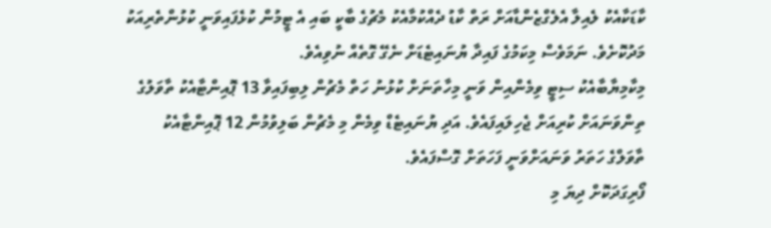ކާޑަކާއެކު ލެއިލާ އެލެގްޒެންޑާއަށް ރަތް ކާޑު ދެއްކުމާއެކު މެޗުގެ ބާކީ ބައި އެ ޓީމުން ކުޅެފައިވަނީ ކުޅުންތެރިއަކު މަދުކޮށެވެ. ނަމަވެސް މިކަމުގެ ފައިދާ ޔުނައިޓެޑަށް ނެގޭ ގޮތެއް ނުވިއެވެ.
މިކާމިޔާބާއެކު ސިޓީ ވިމެންއިން ވަނީ މިހާތަނަށް ކުޅުނު ހަތް މެޗުން ލިބިފައިވާ 13 ޕޮއިންޓާއެކު ތާވަލުގެ ތިންވަނައަށް ކުރިއަށް ޖެހިލައިފައެވެ. އަދި ޔުނައިޓެޑް ވިމެން މި މެޗުން ބަލިވުމުން 12 ޕޮއިންޓާއެކު ތާވަލްގެ ހަތަރު ވަނައަށްވަނީ ފަހަތަށް ގޮސްފައެވެ.
ފޯރިގަދަކޮށް ދިޔަ މި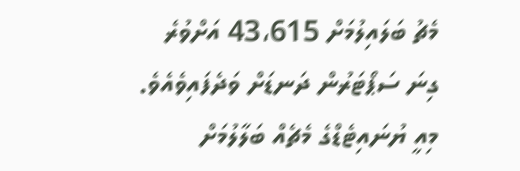މެޗު ބަލައިލުމަށް 43،615 އަށްވުރެ ގިނަ ސަޕޯޓަރުން ދަނޑަށް ވަދެފައިވެއެވެ. މިއީ ޔުނައިޓެޑްގެ މެޗެއް ބަލާލުމަށް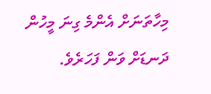މިހާތަނަށް އެންމެ ގިނަ މީހުން ދަނޑަށް ވަން ފަހަރެވެ.